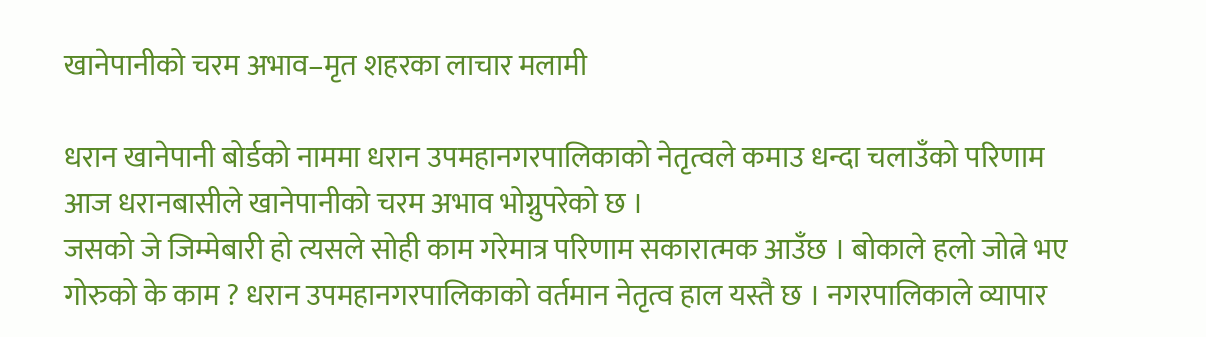खानेपानीको चरम अभाव–मृत शहरका लाचार मलामी

धरान खानेपानी बोर्डको नाममा धरान उपमहानगरपालिकाको नेतृत्वले कमाउ धन्दा चलाउँको परिणाम आज धरानबासीले खानेपानीको चरम अभाव भोग्नुपरेको छ ।
जसको जे जिम्मेबारी हो त्यसले सोही काम गरेमात्र परिणाम सकारात्मक आउँछ । बोकाले हलो जोत्ने भए गोरुको के काम ? धरान उपमहानगरपालिकाको वर्तमान नेतृत्व हाल यस्तै छ । नगरपालिकाले व्यापार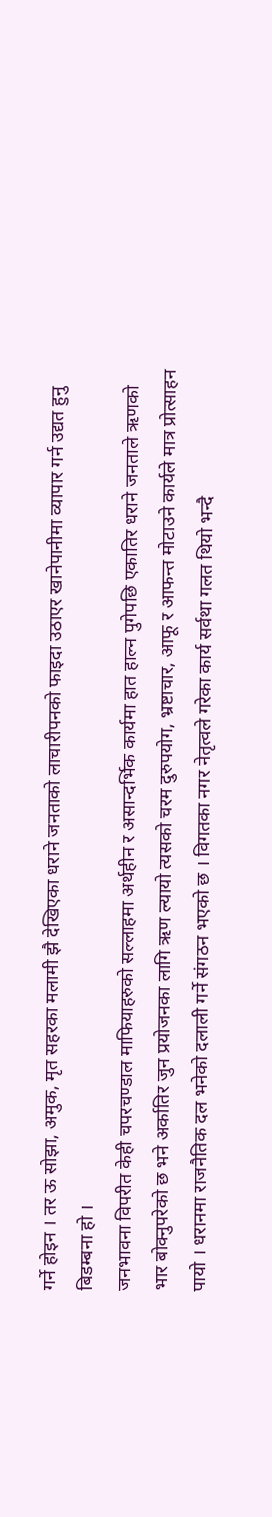गर्ने होइन । तर ऊ सोझा, अमुक, मृत सहरका मलामी झै देखिएका धराने जनताको लाचारीपनको फाइदा उठाएर खानेपानीमा व्यापार गर्न उद्यत हुनु बिडम्बना हो ।
जनभावना विपरीत केही चपरचण्डाल माफियाहरुको सल्लाहमा अर्थहीन र असान्दर्भिक कार्यमा हात हाल्न पुगेपछि एकातिर धराने जनताले ऋणको भार बोक्नुपरेको छ भने अर्कातिर जुन प्रयोजनका लागि ऋण ल्यायो त्यसको चरम दुरुपयोग, भ्रष्टाचार, आफू र आफन्त मोटाउने कार्यले मात्र प्रोत्साहन पायो । धरानमा राजनैतिक दल भनेको दलाली गर्ने संगठन भएको छ । विगतका नगर नेतृत्वले गरेका कार्य सर्वथा गलत थियो भन्दै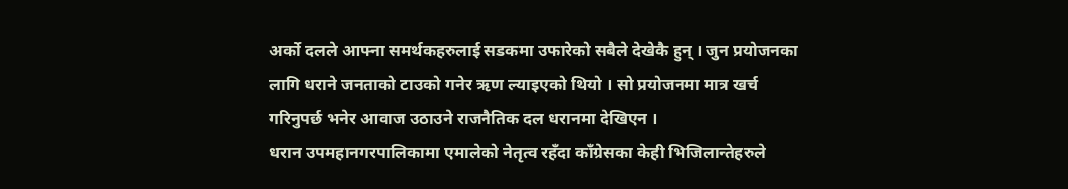अर्को दलले आफ्ना समर्थकहरुलाई सडकमा उफारेको सबैले देखेकै हुन् । जुन प्रयोजनका लागि धराने जनताको टाउको गनेर ऋण ल्याइएको थियो । सो प्रयोजनमा मात्र खर्च गरिनुपर्छ भनेर आवाज उठाउने राजनैतिक दल धरानमा देखिएन ।
धरान उपमहानगरपालिकामा एमालेको नेतृत्व रहँदा काँग्रेसका केही भिजिलान्तेहरुले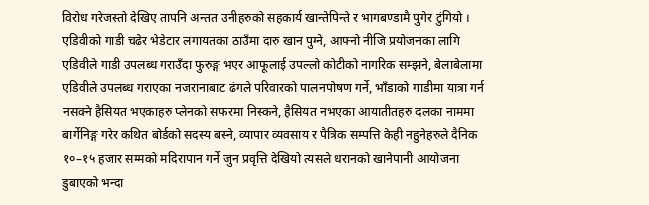विरोध गरेजस्तो देखिए तापनि अन्तत उनीहरुको सहकार्य खान्तेपिन्ते र भागबण्डामै पुगेर टुंगियो । एडिवीको गाडी चढेर भेडेटार लगायतका ठाउँमा दारु खान पुग्ने, आफ्नो नीजि प्रयोजनका लागि एडिवीले गाडी उपलब्ध गराउँदा फुरुङ्ग भएर आफूलाई उपल्लो कोटीको नागरिक सम्झने, बेलाबेलामा एडिवीले उपलब्ध गराएका नजरानाबाट ढंगले परिवारको पालनपोषण गर्ने, भाँडाको गाडीमा यात्रा गर्न नसक्ने हैसियत भएकाहरु प्लेनको सफरमा निस्कने, हैसियत नभएका आयातीतहरु दलका नाममा बार्गेनिङ्ग गरेर कथित बोर्डको सदस्य बस्ने, व्यापार व्यवसाय र पैत्रिक सम्पत्ति केही नहुनेहरुले दैनिक १०–१५ हजार सम्मको मदिरापान गर्ने जुन प्रवृत्ति देखियो त्यसले धरानको खानेपानी आयोजना डुबाएको भन्दा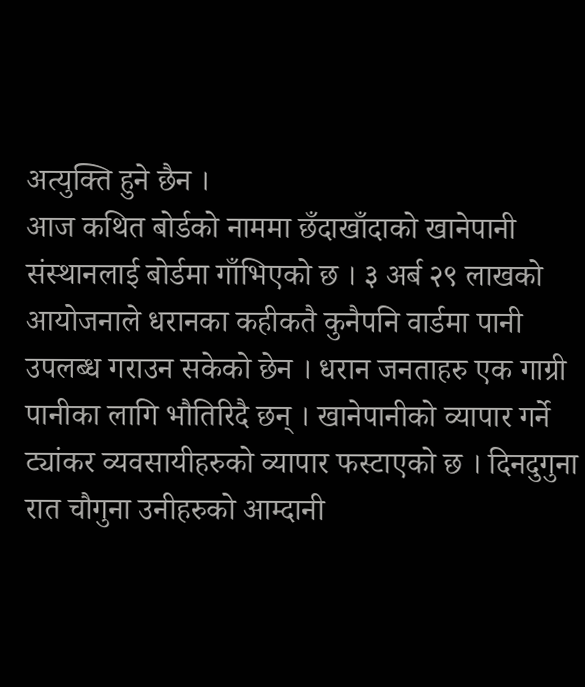अत्युक्ति हुने छैन ।
आज कथित बोर्डको नाममा छँदाखाँदाको खानेपानी संस्थानलाई बोर्डमा गाँभिएको छ । ३ अर्ब २९ लाखको आयोजनाले धरानका कहीकतै कुनैपनि वार्डमा पानी उपलब्ध गराउन सकेको छेन । धरान जनताहरु एक गाग्री पानीका लागि भौतिरिदै छन् । खानेपानीको व्यापार गर्ने ट्यांकर व्यवसायीहरुको व्यापार फस्टाएको छ । दिनदुगुना रात चौगुना उनीहरुको आम्दानी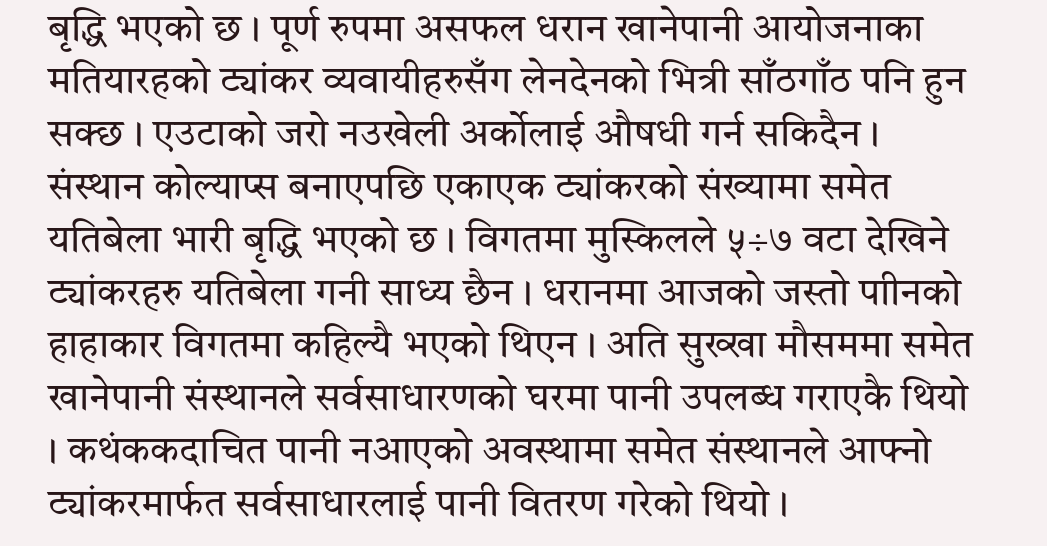बृद्धि भएको छ । पूर्ण रुपमा असफल धरान खानेपानी आयोजनाका मतियारहको ट्यांकर व्यवायीहरुसँग लेनदेनको भित्री साँठगाँठ पनि हुन सक्छ । एउटाको जरो नउखेली अर्कोलाई औषधी गर्न सकिदैन । संस्थान कोल्याप्स बनाएपछि एकाएक ट्यांकरको संख्यामा समेत यतिबेला भारी बृद्धि भएको छ । विगतमा मुस्किलले ५÷७ वटा देखिने ट्यांकरहरु यतिबेला गनी साध्य छैन । धरानमा आजको जस्तो पाीनको हाहाकार विगतमा कहिल्यै भएको थिएन । अति सुख्खा मौसममा समेत खानेपानी संस्थानले सर्वसाधारणको घरमा पानी उपलब्ध गराएकै थियो । कथंककदाचित पानी नआएको अवस्थामा समेत संस्थानले आफ्नो ट्यांकरमार्फत सर्वसाधारलाई पानी वितरण गरेको थियो ।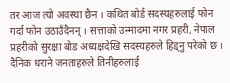तर आज त्यो अवस्था छैन । कथित बोर्ड सदस्यहरुलाई फोन गर्दा फोन उठाउँदैनन् । सत्ताको उन्मादमा नगर प्रहरी, नेपाल प्रहरीको सुरक्षा बोड अध्यक्षदेखि सदस्यहरुले हिड्नु परेको छ । दैनिक धराने जनताहरुले तिनीहरुलाई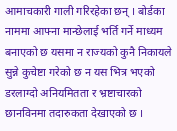आमाचकारी गाली गरिरहेका छन् । बोर्डका नाममा आफ्ना मान्छेलाई भर्ति गर्ने माध्यम बनाएको छ यसमा न राज्यको कुनै निकायले सुन्ने कुचेष्टा गरेको छ न यस भित्र भएको डरलाग्दो अनियमितता र भ्रष्टाचारको छानविनमा तदारुकता देखाएको छ ।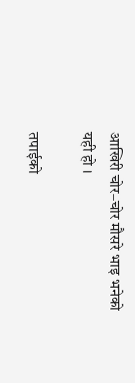आखिरी चोर–चोर मौसरे भाइ भनेको यही हो ।

तपाईको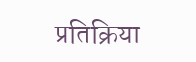प्रतिक्रिया